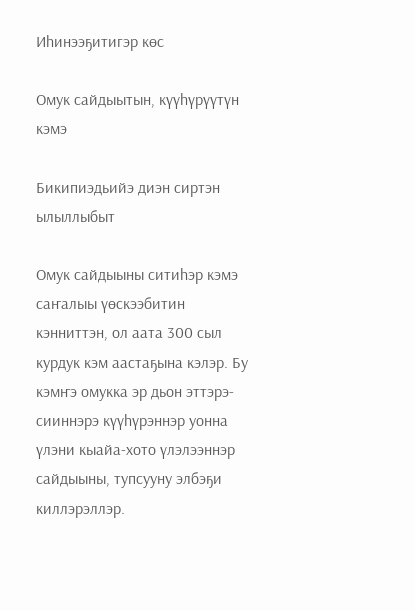Иһинээҕитигэр көс

Омук сайдыытын, күүһүрүүтүн кэмэ

Бикипиэдьийэ диэн сиртэн ылыллыбыт

Омук сайдыыны ситиһэр кэмэ саҥалыы үөскээбитин кэнниттэн, ол аата 300 сыл курдук кэм аастаҕына кэлэр. Бу кэмҥэ омукка эр дьон эттэрэ-сииннэрэ күүһүрэннэр уонна үлэни кыайа-хото үлэлээннэр сайдыыны, тупсууну элбэҕи киллэрэллэр.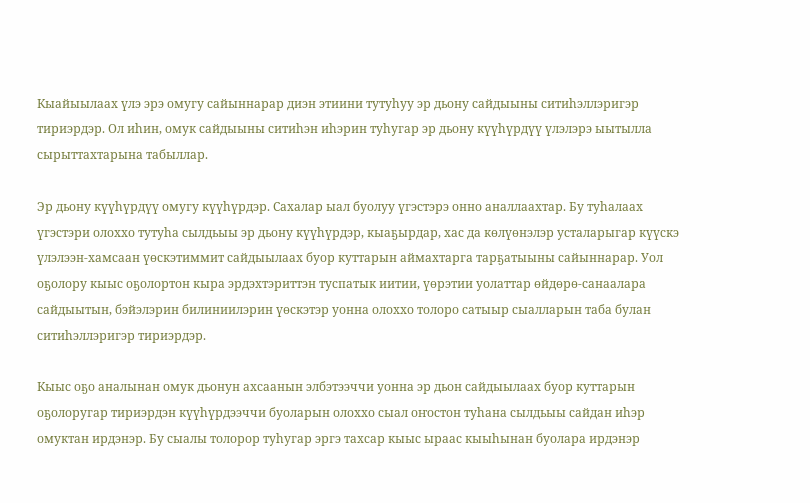Кыайыылаах үлэ эрэ омугу сайыннарар диэн этиини тутуһуу эр дьону сайдыыны ситиһэллэригэр тириэрдэр. Ол иһин, омук сайдыыны ситиһэн иһэрин туһугар эр дьону күүһүрдүү үлэлэрэ ыытылла сырыттахтарына табыллар.

Эр дьону күүһүрдүү омугу күүһүрдэр. Сахалар ыал буолуу үгэстэрэ онно аналлаахтар. Бу туһалаах үгэстэри олоххо тутуһа сылдьыы эр дьону күүһүрдэр, кыаҕырдар, хас да көлүөнэлэр усталарыгар күүскэ үлэлээн-хамсаан үөскэтиммит сайдыылаах буор куттарын аймахтарга тарҕатыыны сайыннарар. Уол оҕолору кыыс оҕолортон кыра эрдэхтэриттэн туспатык иитии, үөрэтии уолаттар өйдөрө-санаалара сайдыытын, бэйэлэрин билиниилэрин үөскэтэр уонна олоххо толоро сатыыр сыалларын таба булан ситиһэллэригэр тириэрдэр.

Кыыс оҕо аналынан омук дьонун ахсаанын элбэтээччи уонна эр дьон сайдыылаах буор куттарын оҕолоругар тириэрдэн күүһүрдээччи буоларын олоххо сыал оҥостон туһана сылдьыы сайдан иһэр омуктан ирдэнэр. Бу сыалы толорор туһугар эргэ тахсар кыыс ыраас кыыһынан буолара ирдэнэр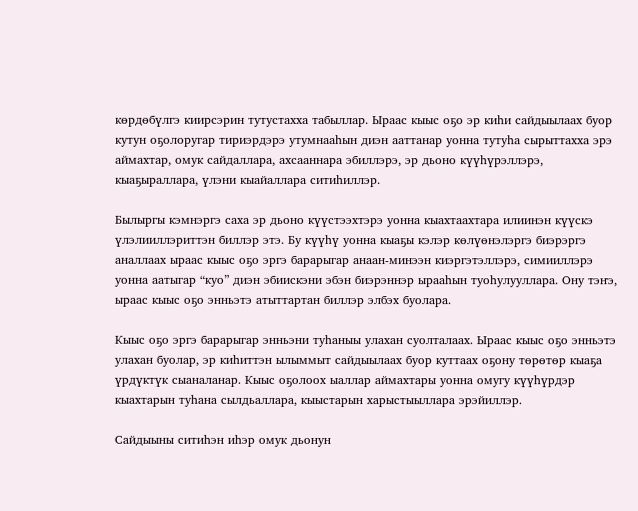көрдөбүлгэ киирсэрин тутустахха табыллар. Ыраас кыыс оҕо эр киһи сайдыылаах буор кутун оҕолоругар тириэрдэрэ утумнааһын диэн ааттанар уонна тутуһа сырыттахха эрэ аймахтар, омук сайдаллара, ахсааннара эбиллэрэ, эр дьоно күүһүрэллэрэ, кыаҕыраллара, үлэни кыайаллара ситиһиллэр.

Былыргы кэмнэргэ саха эр дьоно күүстээхтэрэ уонна кыахтаахтара илиинэн күүскэ үлэлииллэриттэн биллэр этэ. Бу күүһү уонна кыаҕы кэлэр көлүөнэлэргэ биэрэргэ аналлаах ыраас кыыс оҕо эргэ барарыгар анаан-минээн киэргэтэллэрэ, симииллэрэ уонна аатыгар “куо” диэн эбиискэни эбэн биэрэннэр ырааһын туоһулууллара. Ону тэҥэ, ыраас кыыс оҕо энньэтэ атыттартан биллэр элбэх буолара.

Кыыс оҕо эргэ барарыгар энньэни туһаныы улахан суолталаах. Ыраас кыыс оҕо энньэтэ улахан буолар, эр киһиттэн ылыммыт сайдыылаах буор куттаах оҕону төрөтөр кыаҕа үрдүктүк сыаналанар. Кыыс оҕолоох ыаллар аймахтары уонна омугу күүһүрдэр кыахтарын туһана сылдьаллара, кыыстарын харыстыыллара эрэйиллэр.

Сайдыыны ситиһэн иһэр омук дьонун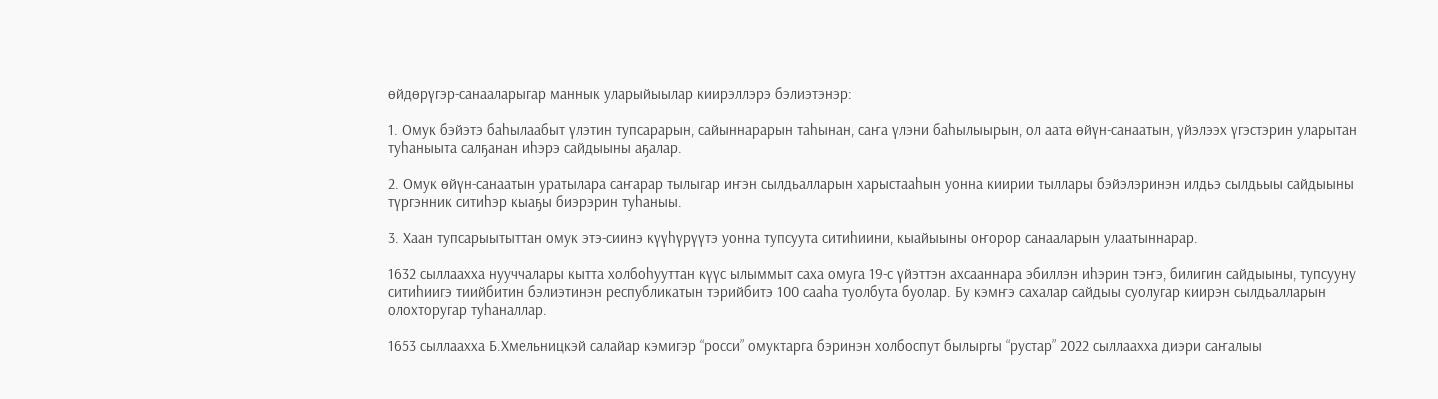өйдөрүгэр-санааларыгар маннык уларыйыылар киирэллэрэ бэлиэтэнэр:

1. Омук бэйэтэ баһылаабыт үлэтин тупсарарын, сайыннарарын таһынан, саҥа үлэни баһылыырын, ол аата өйүн-санаатын, үйэлээх үгэстэрин уларытан туһаныыта салҕанан иһэрэ сайдыыны аҕалар.

2. Омук өйүн-санаатын уратылара саҥарар тылыгар иҥэн сылдьалларын харыстааһын уонна киирии тыллары бэйэлэринэн илдьэ сылдьыы сайдыыны түргэнник ситиһэр кыаҕы биэрэрин туһаныы.

3. Хаан тупсарыытыттан омук этэ-сиинэ күүһүрүүтэ уонна тупсуута ситиһиини, кыайыыны оҥорор санааларын улаатыннарар.

1632 сыллаахха нууччалары кытта холбоһууттан күүс ылыммыт саха омуга 19-с үйэттэн ахсааннара эбиллэн иһэрин тэҥэ, билигин сайдыыны, тупсууну ситиһиигэ тиийбитин бэлиэтинэн республикатын тэрийбитэ 100 сааһа туолбута буолар. Бу кэмҥэ сахалар сайдыы суолугар киирэн сылдьалларын олохторугар туһаналлар.

1653 сыллаахха Б.Хмельницкэй салайар кэмигэр “росси” омуктарга бэринэн холбоспут былыргы “рустар” 2022 сыллаахха диэри саҥалыы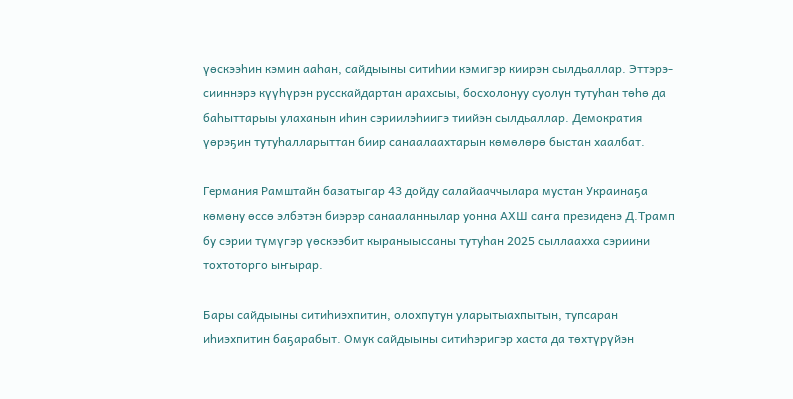үөскээһин кэмин ааһан, сайдыыны ситиһии кэмигэр киирэн сылдьаллар. Эттэрэ-сииннэрэ күүһүрэн русскайдартан арахсыы, босхолонуу суолун тутуһан төһө да баһыттарыы улаханын иһин сэриилэһиигэ тиийэн сылдьаллар. Демократия үөрэҕин тутуһалларыттан биир санаалаахтарын көмөлөрө быстан хаалбат.

Германия Рамштайн базатыгар 43 дойду салайааччылара мустан Украинаҕа көмөну өссө элбэтэн биэрэр санааланнылар уонна АХШ саҥа президенэ Д.Трамп бу сэрии түмүгэр үөскээбит кыраныыссаны тутуһан 2025 сыллаахха сэриини тохтоторго ыҥырар.

Бары сайдыыны ситиһиэхпитин, олохпутун уларытыахпытын, тупсаран иһиэхпитин баҕарабыт. Омук сайдыыны ситиһэригэр хаста да төхтүрүйэн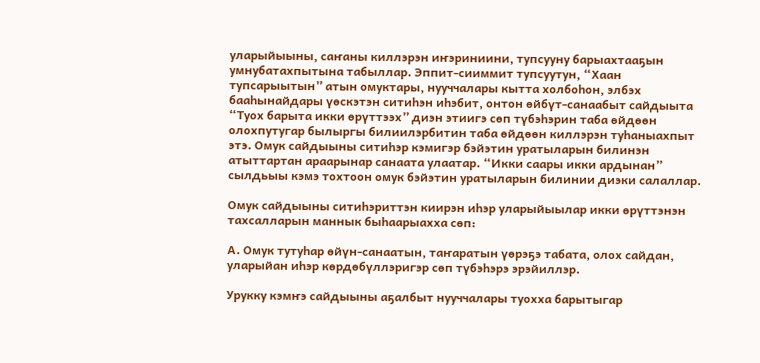уларыйыыны, саҥаны киллэрэн иҥэриниини, тупсууну барыахтааҕын умнубатахпытына табыллар. Эппит-сииммит тупсуутун, “Хаан тупсарыытын” атын омуктары, нууччалары кытта холбоһон, элбэх бааһынайдары үөскэтэн ситиһэн иһэбит, онтон өйбүт-санаабыт сайдыыта “Туох барыта икки өрүттээх” диэн этиигэ сөп түбэһэрин таба өйдөөн олохпутугар былыргы билиилэрбитин таба өйдөөн киллэрэн туһаныахпыт этэ. Омук сайдыыны ситиһэр кэмигэр бэйэтин уратыларын билинэн атыттартан араарынар санаата улаатар. “Икки саары икки ардынан” сылдьыы кэмэ тохтоон омук бэйэтин уратыларын билинии диэки салаллар.

Омук сайдыыны ситиһэриттэн киирэн иһэр уларыйыылар икки өрүттэнэн тахсалларын маннык быһаарыахха сөп:

А. Омук тутуһар өйүн-санаатын, таҥаратын үөрэҕэ табата, олох сайдан, уларыйан иһэр көрдөбүллэригэр сөп түбэһэрэ эрэйиллэр.

Урукку кэмҥэ сайдыыны аҕалбыт нууччалары туохха барытыгар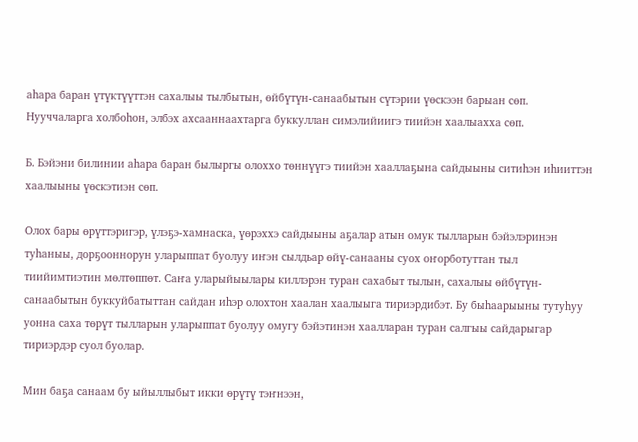аһара баран үтүктүүттэн сахалыы тылбытын, өйбүтүн-санаабытын сүтэрии үөскээн барыан сөп. Нууччаларга холбоһон, элбэх ахсааннаахтарга буккуллан симэлийиигэ тиийэн хаалыахха сөп.

Б. Бэйэни билинии аһара баран былыргы олоххо төннүүгэ тиийэн хааллаҕына сайдыыны ситиһэн иһииттэн хаалыыны үөскэтиэн сөп.

Олох бары өрүттэригэр, үлэҕэ-хамнаска, үөрэххэ сайдыыны аҕалар атын омук тылларын бэйэлэринэн туһаныы, дорҕооннорун уларыппат буолуу иҥэн сылдьар өйү-санааны суох оҥорботуттан тыл тиийимтиэтин мөлтөппөт. Саҥа уларыйыылары киллэрэн туран сахабыт тылын, сахалыы өйбүтүн-санаабытын буккуйбатыттан сайдан иһэр олохтон хаалан хаалыыга тириэрдибэт. Бу быһаарыыны тутуһуу уонна саха төрүт тылларын уларыппат буолуу омугу бэйэтинэн хаалларан туран салгыы сайдарыгар тириэрдэр суол буолар.

Мин баҕа санаам бу ыйыллыбыт икки өрүтү тэҥнээн,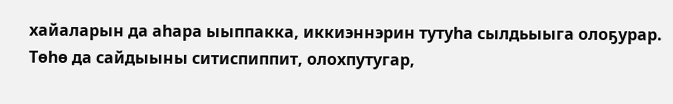хайаларын да аһара ыыппакка, иккиэннэрин тутуһа сылдьыыга олоҕурар. Төһө да сайдыыны ситиспиппит, олохпутугар,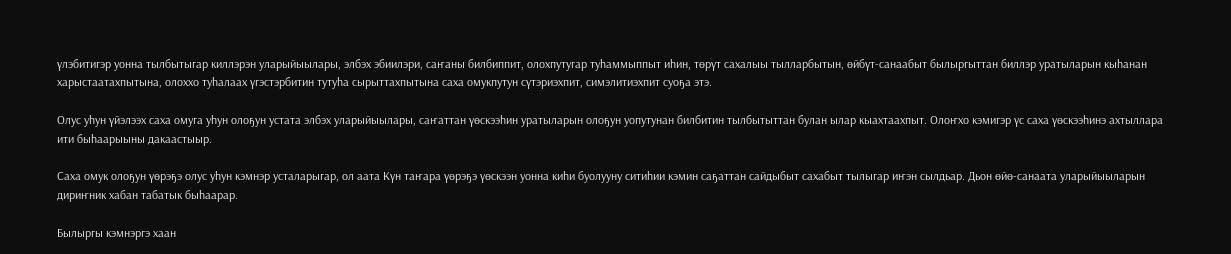үлэбитигэр уонна тылбытыгар киллэрэн уларыйыылары, элбэх эбиилэри, саҥаны билбиппит, олохпутугар туһаммыппыт иһин, төрүт сахалыы тылларбытын, өйбүт-санаабыт былыргыттан биллэр уратыларын кыһанан харыстаатахпытына, олоххо туһалаах үгэстэрбитин тутуһа сырыттахпытына саха омукпутун сүтэриэхпит, симэлитиэхпит суоҕа этэ.

Олус уһун үйэлээх саха омуга уһун олоҕун устата элбэх уларыйыылары, саҥаттан үөскээһин уратыларын олоҕун уопутунан билбитин тылбытыттан булан ылар кыахтаахпыт. Олоҥхо кэмигэр үс саха үөскээһинэ ахтыллара ити быһаарыыны дакаастыыр.

Саха омук олоҕун үөрэҕэ олус уһун кэмнэр усталарыгар, ол аата Күн таҥара үөрэҕэ үөскээн уонна киһи буолууну ситиһии кэмин саҕаттан сайдыбыт сахабыт тылыгар иҥэн сылдьар. Дьон өйө-санаата уларыйыыларын дириҥник хабан табатык быһаарар.

Былыргы кэмнэргэ хаан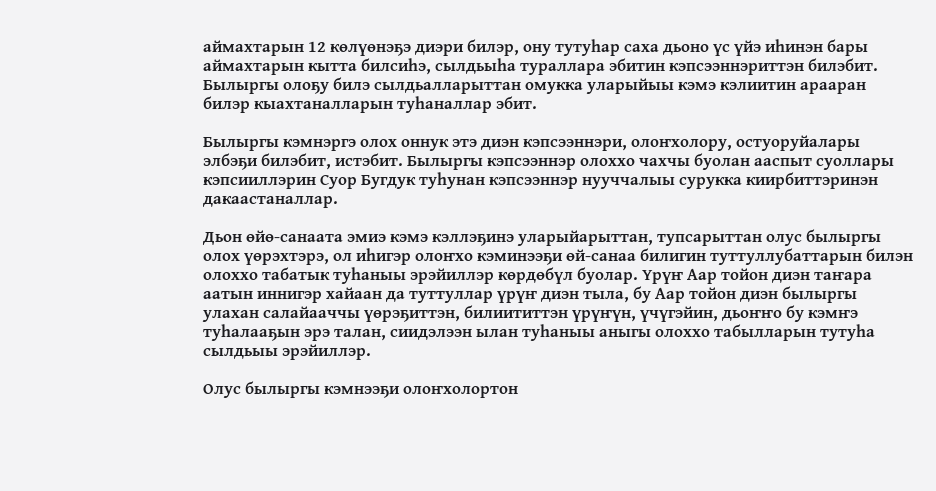аймахтарын 12 көлүөнэҕэ диэри билэр, ону тутуһар саха дьоно үс үйэ иһинэн бары аймахтарын кытта билсиһэ, сылдьыһа тураллара эбитин кэпсээннэриттэн билэбит. Былыргы олоҕу билэ сылдьалларыттан омукка уларыйыы кэмэ кэлиитин арааран билэр кыахтаналларын туһаналлар эбит.

Былыргы кэмнэргэ олох оннук этэ диэн кэпсээннэри, олоҥхолору, остуоруйалары элбэҕи билэбит, истэбит. Былыргы кэпсээннэр олоххо чахчы буолан ааспыт суоллары кэпсииллэрин Суор Бугдук туһунан кэпсээннэр нууччалыы сурукка киирбиттэринэн дакаастаналлар.

Дьон өйө-санаата эмиэ кэмэ кэллэҕинэ уларыйарыттан, тупсарыттан олус былыргы олох үөрэхтэрэ, ол иһигэр олоҥхо кэминээҕи өй-санаа билигин туттуллубаттарын билэн олоххо табатык туһаныы эрэйиллэр көрдөбүл буолар. Үрүҥ Аар тойон диэн таҥара аатын иннигэр хайаан да туттуллар үрүҥ диэн тыла, бу Аар тойон диэн былыргы улахан салайааччы үөрэҕиттэн, билиититтэн үрүҥүн, үчүгэйин, дьоҥҥо бу кэмҥэ туһалааҕын эрэ талан, сиидэлээн ылан туһаныы аныгы олоххо табылларын тутуһа сылдьыы эрэйиллэр.

Олус былыргы кэмнээҕи олоҥхолортон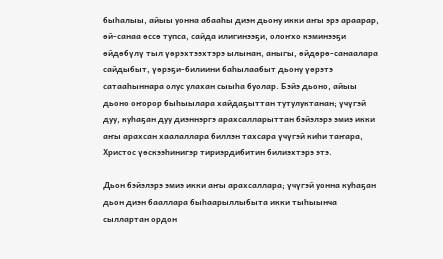быһалыы, айыы уонна абааһы диэн дьону икки аҥы эрэ араарар, өй-санаа өссө тупса, сайда илигинээҕи, олоҥхо кэминээҕи өйдөбүлү тыл үөрэхтээхтэрэ ылынан, аныгы, өйдөрө-санаалара сайдыбыт, үөрэҕи-билиини баһылаабыт дьону үөрэтэ сатааһыннара олус улахан сыыһа буолар. Бэйэ дьоно, айыы дьоно оҥорор быһыылара хайдаҕыттан тутулуктанан; үчүгэй дуу, куһаҕан дуу диэннэргэ арахсалларыттан бэйэлэрэ эмиэ икки аҥы арахсан хаалаллара биллэн тахсара үчүгэй киһи таҥара, Христос үөскээһинигэр тириэрдибитин билиэхтэрэ этэ.

Дьон бэйэлэрэ эмиэ икки аҥы арахсаллара; үчүгэй уонна куһаҕан дьон диэн бааллара быһаарыллыбыта икки тыһыынча сыллартан ордон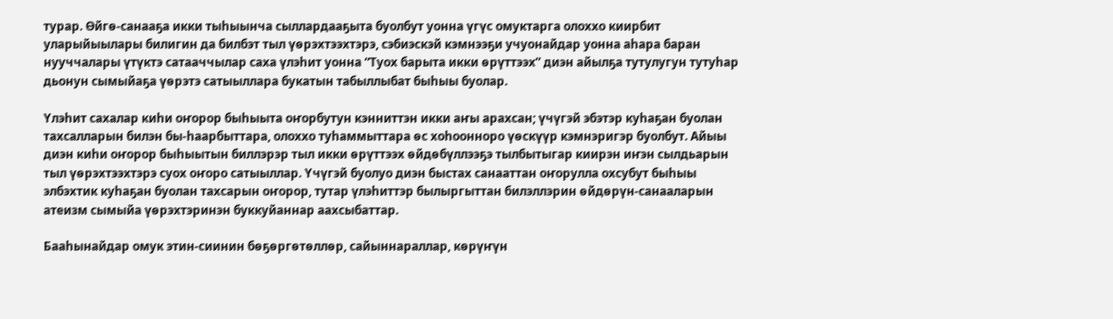турар. Өйгө-санааҕа икки тыһыынча сыллардааҕыта буолбут уонна үгүс омуктарга олоххо киирбит уларыйыылары билигин да билбэт тыл үөрэхтээхтэрэ, сэбиэскэй кэмнээҕи учуонайдар уонна аһара баран нууччалары үтүктэ сатааччылар саха үлэһит уонна “Туох барыта икки өрүттээх” диэн айылҕа тутулугун тутуһар дьонун сымыйаҕа үөрэтэ сатыыллара букатын табыллыбат быһыы буолар.

Үлэһит сахалар киһи оҥорор быһыыта оҥорбутун кэнниттэн икки аҥы арахсан; үчүгэй эбэтэр куһаҕан буолан тахсалларын билэн бы-һаарбыттара, олоххо туһаммыттара өс хоһоонноро үөскүүр кэмнэригэр буолбут. Айыы диэн киһи оҥорор быһыытын биллэрэр тыл икки өрүттээх өйдөбүллээҕэ тылбытыгар киирэн иҥэн сылдьарын тыл үөрэхтээхтэрэ суох оҥоро сатыыллар. Үчүгэй буолуо диэн быстах санааттан оҥорулла охсубут быһыы элбэхтик куһаҕан буолан тахсарын оҥорор, тутар үлэһиттэр былыргыттан билэллэрин өйдөрүн-санааларын атеизм сымыйа үөрэхтэринэн буккуйаннар аахсыбаттар.

Бааһынайдар омук этин-сиинин бөҕөргөтөллөр, сайыннараллар, көрүҥүн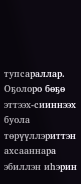тупсараллар. Оҕолоро бөҕө эттээх-сииннээх буола төрүүллэриттэн ахсааннара эбиллэн иһэрин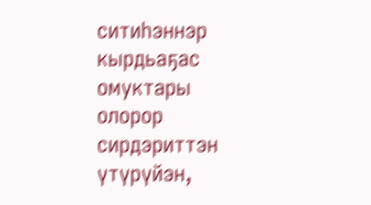ситиһэннэр кырдьаҕас омуктары олорор сирдэриттэн үтүрүйэн,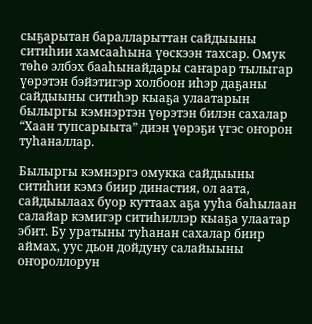сыҕарытан баралларыттан сайдыыны ситиһии хамсааһына үөскээн тахсар. Омук төһө элбэх бааһынайдары саҥарар тылыгар үөрэтэн бэйэтигэр холбоон иһэр даҕаны сайдыыны ситиһэр кыаҕа улаатарын былыргы кэмнэртэн үөрэтэн билэн сахалар “Хаан тупсарыыта” диэн үөрэҕи үгэс оҥорон туһаналлар.

Былыргы кэмнэргэ омукка сайдыыны ситиһии кэмэ биир династия, ол аата, сайдыылаах буор куттаах аҕа ууһа баһылаан салайар кэмигэр ситиһиллэр кыаҕа улаатар эбит. Бу уратыны туһанан сахалар биир аймах, уус дьон дойдуну салайыыны оҥороллорун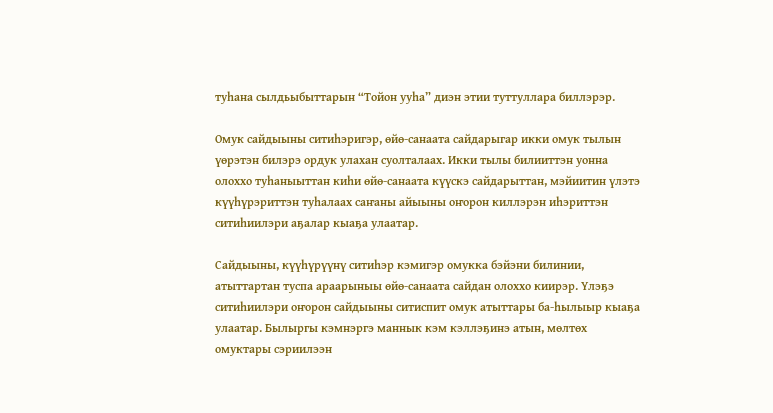туһана сылдьыбыттарын “Тойон ууһа” диэн этии туттуллара биллэрэр.

Омук сайдыыны ситиһэригэр, өйө-санаата сайдарыгар икки омук тылын үөрэтэн билэрэ ордук улахан суолталаах. Икки тылы билииттэн уонна олоххо туһаныыттан киһи өйө-санаата күүскэ сайдарыттан, мэйиитин үлэтэ күүһүрэриттэн туһалаах саҥаны айыыны оҥорон киллэрэн иһэриттэн ситиһиилэри аҕалар кыаҕа улаатар.

Сайдыыны, күүһүрүүнү ситиһэр кэмигэр омукка бэйэни билинии, атыттартан туспа араарыныы өйө-санаата сайдан олоххо киирэр. Үлэҕэ ситиһиилэри оҥорон сайдыыны ситиспит омук атыттары ба-һылыыр кыаҕа улаатар. Былыргы кэмнэргэ маннык кэм кэллэҕинэ атын, мөлтөх омуктары сэриилээн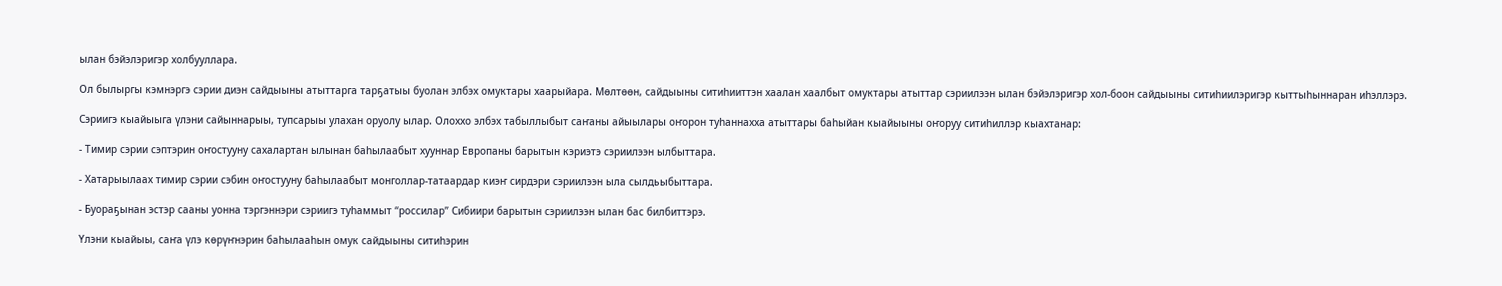ылан бэйэлэригэр холбууллара.

Ол былыргы кэмнэргэ сэрии диэн сайдыыны атыттарга тарҕатыы буолан элбэх омуктары хаарыйара. Мөлтөөн, сайдыыны ситиһииттэн хаалан хаалбыт омуктары атыттар сэриилээн ылан бэйэлэригэр хол-боон сайдыыны ситиһиилэригэр кыттыһыннаран иһэллэрэ.

Сэриигэ кыайыыга үлэни сайыннарыы, тупсарыы улахан оруолу ылар. Олоххо элбэх табыллыбыт саҥаны айыылары оҥорон туһаннахха атыттары баһыйан кыайыыны оҥоруу ситиһиллэр кыахтанар:

- Тимир сэрии сэптэрин оҥостууну сахалартан ылынан баһылаабыт хууннар Европаны барытын кэриэтэ сэриилээн ылбыттара.

- Хатарыылаах тимир сэрии сэбин оҥостууну баһылаабыт монголлар-татаардар киэҥ сирдэри сэриилээн ыла сылдьыбыттара.

- Буораҕынан эстэр сааны уонна тэргэннэри сэриигэ туһаммыт “россилар” Сибиири барытын сэриилээн ылан бас билбиттэрэ.

Үлэни кыайыы, саҥа үлэ көрүҥнэрин баһылааһын омук сайдыыны ситиһэрин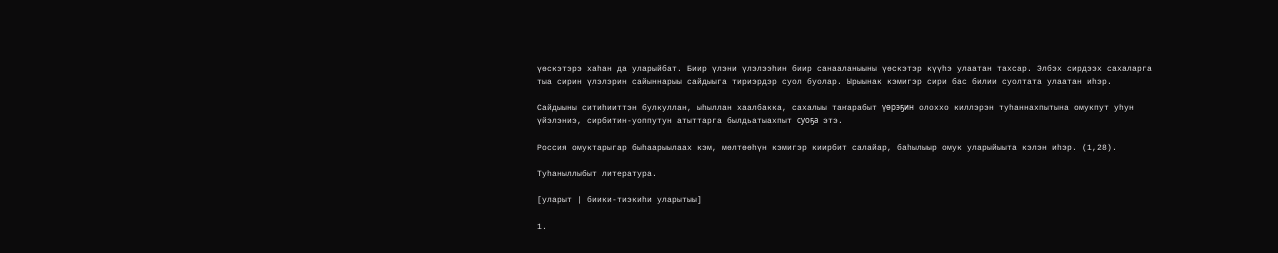үөскэтэрэ хаһан да уларыйбат. Биир үлэни үлэлээһин биир санааланыыны үөскэтэр күүһэ улаатан тахсар. Элбэх сирдээх сахаларга тыа сирин үлэлэрин сайыннарыы сайдыыга тириэрдэр суол буолар. Ырыынак кэмигэр сири бас билии суолтата улаатан иһэр.

Сайдыыны ситиһииттэн булкуллан, ыһыллан хаалбакка, сахалыы таҥарабыт үөрэҕин олоххо киллэрэн туһаннахпытына омукпут уһун үйэлэниэ, сирбитин-уоппутун атыттарга былдьатыахпыт суоҕа этэ.

Россия омуктарыгар быһаарыылаах кэм, мөлтөөһүн кэмигэр киирбит салайар, баһылыыр омук уларыйыыта кэлэн иһэр. (1,28).

Туһаныллыбыт литература.

[уларыт | биики-тиэкиһи уларытыы]

1.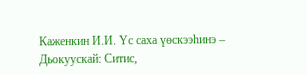Каженкин И.И. Үс саха үөскээһинэ – Дьокуускай: Ситис,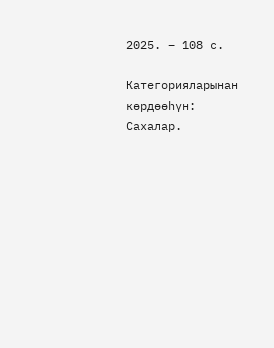2025. – 108 с.

Категорияларынан көрдөөһүн: Сахалар.